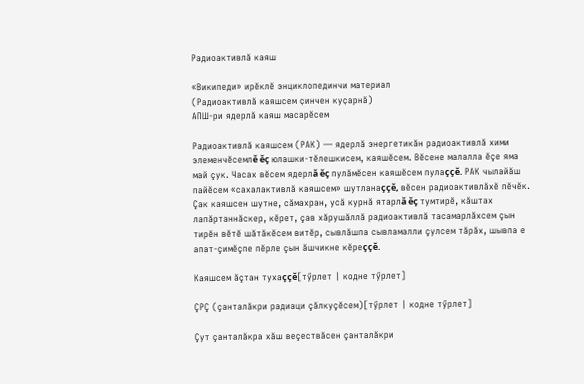Радиоактивлă каяш

«Википеди» ирĕклĕ энциклопединчи материал
(Радиоактивлă каяшсем ҫинчен куҫарнӑ)
АПШ-ри ядерлă каяш масарĕсем

Радиоактивлă каяшсем (РАК) — ядерлă энергетикăн радиоактивлă хими элеменчĕсемлĕ ĕç юлашки-тĕлешкисем, каяшĕсем. Вĕсене малалла ĕçе яма май çук. Часах вĕсем ядерлă ĕç пулăмĕсен каяшĕсем пулаççĕ. РАК чылайăш пайĕсем «сахалактивлă каяшсем» шутланаççĕ, вĕсен радиоактивлăхĕ пĕчĕк. Çак каяшсен шутне, сăмахран, усă курнă ятарлă ĕç тумтирĕ, кăштах лапăртаннăскер, кĕрет, çав хăрушăллă радиоактивлă тасамарлăхсем çын тирĕн вĕтĕ шăтăкĕсем витĕр, сывлăшпа сывламалли çулсем тăрăх, шывпа е апат-çимĕçпе пĕрле çын ăшчикне кĕреççĕ.

Каяшсем ăçтан тухаççĕ[тӳрлет | кодне тӳрлет]

ÇРÇ (çанталăкри радиаци çăлкуçĕсем)[тӳрлет | кодне тӳрлет]

Çут çанталăкра хăш веçествăсен çанталăкри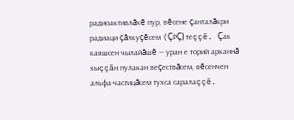радиоактивлăхĕ пур, вĕсене çанталăкри радиаци çăлкуçĕсем (ÇРÇ) теççĕ. Çак каяшсен чылайăшĕ — уран е торий арканнă хыççăн пулакан веçествăсем, вĕсенчен альфа-частицăсем тухса саралаççĕ.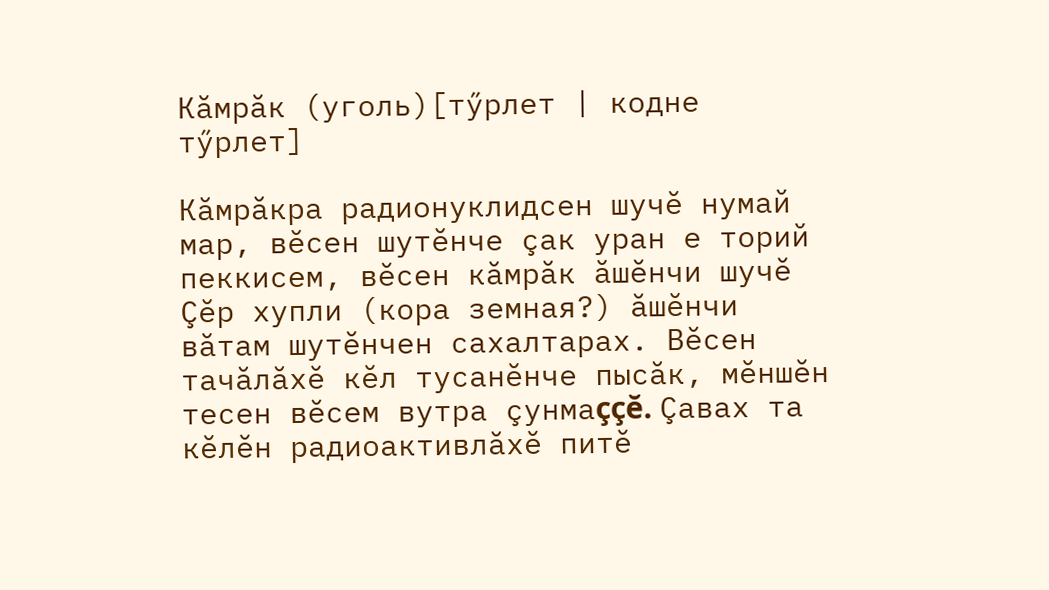Кăмрăк (уголь)[тӳрлет | кодне тӳрлет]

Кăмрăкра радионуклидсен шучĕ нумай мар, вĕсен шутĕнче çак уран е торий пеккисем, вĕсен кăмрăк ăшĕнчи шучĕ Çĕр хупли (кора земная?) ăшĕнчи вăтам шутĕнчен сахалтарах. Вĕсен тачăлăхĕ кĕл тусанĕнче пысăк, мĕншĕн тесен вĕсем вутра çунмаççĕ. Çавах та кĕлĕн радиоактивлăхĕ питĕ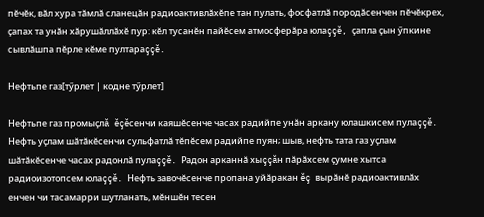пĕчĕк, вăл хура тăмлă сланецăн радиоактивлăхĕпе тан пулать, фосфатлă породăсенчен пĕчĕкрех, çапах та унăн хăрушăллăхĕ пур: кĕл тусанĕн пайĕсем атмосферăра юлаççĕ, çапла çын ӳпкине сывлăшпа пĕрле кĕме пултараççĕ.

Нефтьпе газ[тӳрлет | кодне тӳрлет]

Нефтьпе газ промыçлă ĕçĕсенчи каяшĕсенче часах радийпе унăн аркану юлашкисем пулаççĕ. Нефть уçлам шăтăкĕсенчи сульфатлă тĕпĕсем радийпе пуян; шыв, нефть тата газ уçлам шăтăкĕсенче часах радонлă пулаççĕ. Радон арканнă хыççăн пăрăхсем çумне хытса радиоизотопсем юлаççĕ. Нефть завочĕсенче пропана уйăракан ĕç вырăнĕ радиоактивлăх енчен чи тасамарри шутланать, мĕншĕн тесен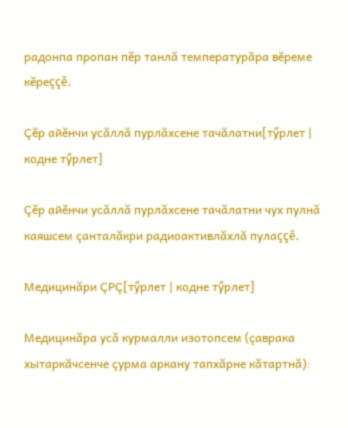радонпа пропан пĕр танлă температурăра вĕреме кĕреççĕ.

Çĕр айĕнчи усăллă пурлăхсене тачăлатни[тӳрлет | кодне тӳрлет]

Çĕр айĕнчи усăллă пурлăхсене тачăлатни чух пулнă каяшсем çанталăкри радиоактивлăхлă пулаççĕ.

Медицинăри ÇРÇ[тӳрлет | кодне тӳрлет]

Медицинăра усă курмалли изотопсем (çаврака хытаркăчсенче çурма аркану тапхăрне кăтартнă):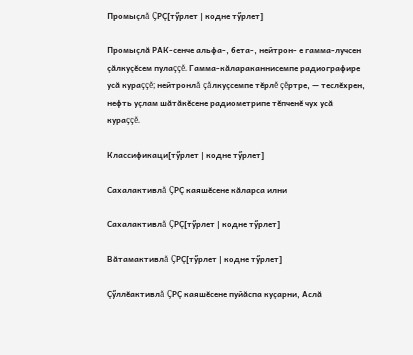Промыçлă ÇРÇ[тӳрлет | кодне тӳрлет]

Промыçлă РАК-сенче альфа-, бета-, нейтрон- е гамма-лучсен çăлкуçĕсем пулаççĕ. Гамма-кăлараканнисемпе радиографире усă кураççĕ; нейтронлă çăлкуçсемпе тĕрлĕ çĕртре, — теслĕхрен, нефть уçлам шăтăкĕсене радиометрипе тĕпченĕ чух усă кураççĕ.

Классификаци[тӳрлет | кодне тӳрлет]

Сахалактивлă ÇРÇ каяшĕсене кăларса илни

Сахалактивлă ÇРÇ[тӳрлет | кодне тӳрлет]

Вăтамактивлă ÇРÇ[тӳрлет | кодне тӳрлет]

Çӳллĕактивлă ÇРÇ каяшĕсене пуйăспа куçарни, Аслă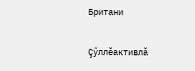Британи

Çӳллĕактивлă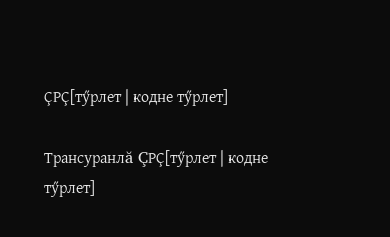ÇРÇ[тӳрлет | кодне тӳрлет]

Трансуранлă ÇРÇ[тӳрлет | кодне тӳрлет]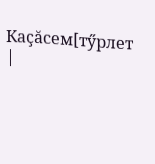Каçăсем[тӳрлет |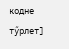кодне тӳрлет]